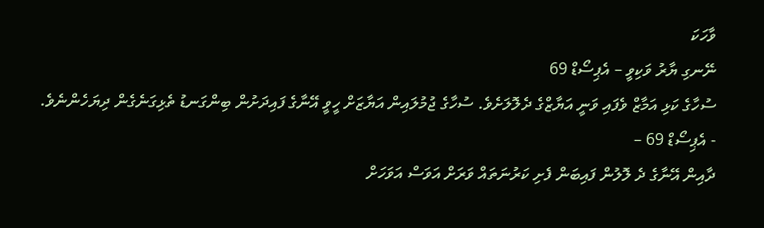ވާހަކަ
ނޭނގި ޔާރު ވަކިވީ – އެޕިސޯޑް 69
ސުހާގެ ކަޅި އަމާޒް ވެފައި ވަނީ އަޔާޒްގެ ދެލޮލަށެވެ. ސުހާގެ ޖުމުލައިން އަޔާޒަށް ހީވީ އޭނާގެ ފައިދަށުން ބިންގަނޑު ތެޅިގަނެގެން ދިޔަހެންނެވެ.
- އެޕިސޯޑް 69 –
ދާއިން އޭނާގެ ދެ ލޮލުން ފައިބަން ފެށި ކަރުނަތައް ވަރަށް އަވަސް އަވަހަށް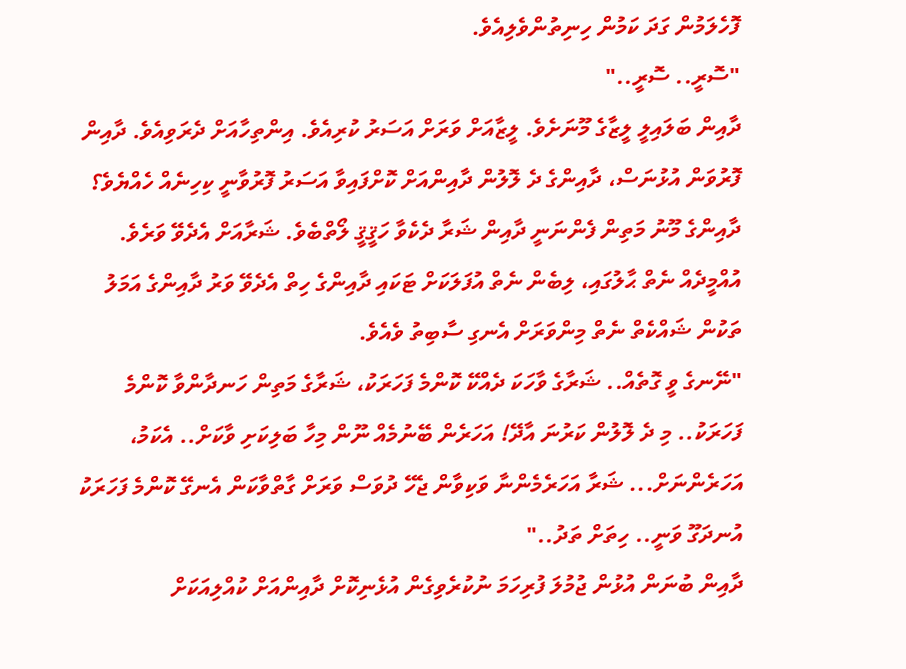ފޮހެލަމުން ގަދަ ކަމުން ހިނިތުންވެލިއެވެ.
"ސޮރީ.. ސޮރީ.."
ދާއިން ބަލައިލީ ލީޒާގެ މޫނަށެވެ. ލީޒާއަށް ވަރަށް އަސަރު ކުރިއެވެ. އިންތިހާއަށް ދެރަވިއެވެ. ދާއިން ފޮރުވަން އުޅުނަސް، ދާއިންގެ ދެ ލޮލުން ދާއިންއަށް ކޮށްފައިވާ އަސަރު ފޮރުވާނީ ކިހިނެއް ހެއްޔެވެ؟ ދާއިންގެ މޫނު މަތިން ފެންނަނީ ދާއިން ޝަރާ ދެކެވާ ހަޤީޤީ ލޯތްބެވެ. ޝަރާއަށް އެދެވޭ ވަރެވެ. އުއްމީދެއް ނެތް ޙާލުގައި، ލިބެން ނެތް އުފަލަކަށް ޓަކައި ދާއިންގެ ހިތް އެދެވޭ ވަރު ދާއިންގެ އަމަލު ތަކުން ޝައްކެތް ނެތް މިންވަރަށް އެނގި ސާބިތު ވެއެވެ.
"ނޭނގެ ވީ ގޮތެއް.. ޝަރާގެ ވާހަކަ ދެއްކޭ ކޮންމެ ފަހަރަކު، ޝަރާގެ މަތިން ހަނދާންވާ ކޮންމެ ފަހަރަކު.. މި ދެ ލޮލުން ކަރުނަ އާދޭ! އަހަރެން ބޭނުމެއް ނޫން މިހާ ބަލިކަށި ވާކަށް.. އެކަމު، އަހަރެންނަށް... ޝަރާ އަހަރެމެންނާ ވަކިވާން ޖެހޭ ދުވަސް ވަރަށް ގާތްވާކަން އެނގޭ ކޮންމެ ފަހަރަކު އުނދަގޫ ވަނީ.. ހިތަށް ތަދު.."
ދާއިން ބުނަން އުޅުން ޖުމުލަ ފުރިހަމަ ނުކުރެވިގެން އުޅެނިކޮށް ދާއިންއަށް ކުއްލިއަކަށް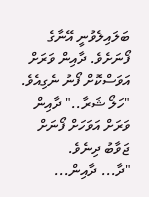ބަލައިލެވުނީ އޭނާގެ ފޯނަށެވެ. ދާއިން ވަރަށް އަވަސްކޮށް ފޯނު ނެގިއެވެ.
"ހަލޯ ޝަރާ.." ދާއިން ވަރަށް އަވަހަށް ފޯނަށް ޖަވާބު ދިނެވެ.
"ދާ... ދާއިން...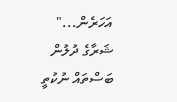އަހަރެން..."
ޝަރާގެ ދުލުން ބަސްތައް ނުކުތީ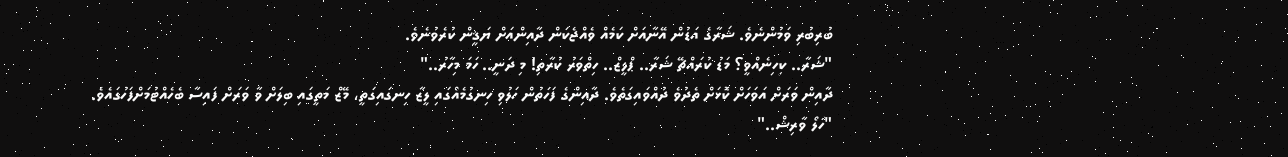ބުރިބުރި ވަމުންނެވެ. ޝަރާގެ އަޑުން އޭނާއަށް ކަމެއް ވެއްޖެކަން ދާއިންއަށް ޔަޤީން ކުރެވުނެވެ.
"ޝަރާ.. ކިހިނެއްވީ؟ މަޑު ކުރައްޗޭ ޝަރާ.. ޕްލީޒް.. ހިތްވަރު ކުރާތި! މި ދަނީ.. ހަމަ މިހާރު.."
ދާއިން ވަރަށް އަވަހަށް ކޮޅަށް ތެދުވެ ދުއްވައިގަތެވެ. ދާއިންގެ ފަހަތުން ހަލުވި ހިނގުމެއްގައި ލީޒާ ހިނގައިގަތީ، މޭޒް މަތީގައި ބިލަށް ވާ ވަރަށް ފައިސާ ބެހެއްޓުމަށްފަހުގައެވެ.
"ހަލޯ ވާރިޝް.."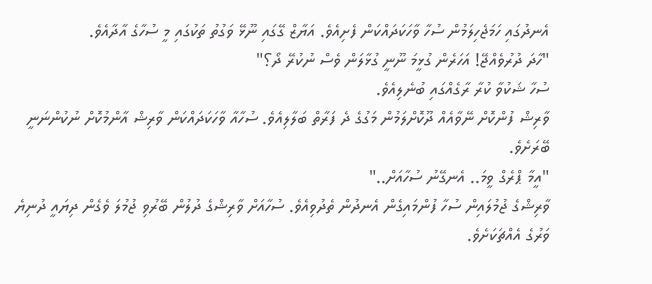އެނދުގައި ހަމަޖެހިލަމުން ސުހާ ވާހަކަދައްކަން ފެށިއެވެ. އަޔާޒް ގޭގައި ނޫޅޭ ވަގުތު ތަކުގައި މީ ސުހާގެ އާދާއެވެ.
"ހާދަ ދުރުވެއްޖޭ! އަހަރެން ގުޅީމަ ނޫނީ ގުޅާލަން ވެސް ނުކުރޭ ދޯ؟"
ސުހާ ޝަކުވާ ކުރާ ރާގެއްގައި ބުނެލިއެވެ.
ވާރިޝް ފުންކޮށް ނޭވާއެއް ދޫކޮށްލަމުން މަގުގެ ދެ ފަރާތް ބަލާލިއެވެ. ސުހާއާ ވާހަކަދައްކަން ވާރިޝް އާންމުކޮށް ނުކުންނަނީ ބޭރަށެވެ.
"އީމާ ޕްރެގް ވީމަ.. އެނގޭނު ސުހާއަށް.."
ވާރިޝްގެ ޖުމުލައިން ސުހާ ފުންމައިގެން އެނދުން ތެދުވިއެވެ. ސުހާއަށް ވާރިޝްގެ ދުލުން ބޭރުވި ޖުމުލަ ވެގެން ދިޔައީ ދުނިޔެ ވަރުގެ އެއްޗަކަށެވެ.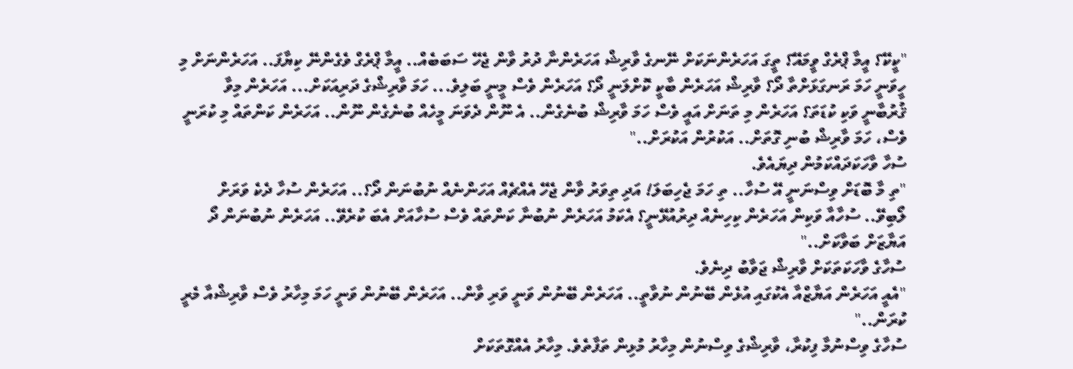"ކީކޭ؟ އީމާ ޕްރެގް ވީމައޭ؟ ތީގަ އަހަރެންނަކަށް ނޭނގެ ވާރިޝް އަހަރެންނާ ދުރު ވާން ޖެހޭ ސަބަބެއް.. އީމާ ޕްރެގް ވެގެންނޭ ކިޔާފަ.. އަހަރެންނަށް މި ހީވަނީ ހަމަ ރަނގަޅަށްތާ ދޯ؟ ވާރިޝް އަހަރެން ބާކީ ކޮށްލަނީ ދޯ؟ އަހަރެން ވެސް މީނީ ބަލިވެ... ހަމަ ވާރިޝްގެ ދަރިއަކަށް... އަހަރެން މިވާ ޤުރުބާނީ ވަކި ކުޑަތަ؟ އަހަރެން މި ތަނަށް އައީ ވެސް ހަމަ ވާރިޝް ބުނެގެން.. އެ ނޫން ދެވަނަ މީހެއް ބުނެގެން ނޫން.. އަހަރެން ކަންތައް މި ކުރަނީ ވެސް، ހަމަ ވާރިޝް ބުނި ގޮތަށް.. އަކުރުން އަކުރަށް.."
ސުހާ ވާހަކަދައްކަމުން ދިޔައެވެ.
"ތި މާ ބޮޑަށް ވިސްނަނީ އޭ ސުހާ.. ތި ހަމަ ޖެހިބަލަ! އަދި ތިވަރު ވާން ޖެހޭ އެއްޗެއް އަހަންނެއް ނުބުނަން ދޯ؟.. އަހަރެން ސުހާ ދެކެ ވަރަށް ލޯބިވޭ.. ސުހާއާ ވަކިން އަހަރެން ކިހިނެއް ދިރުއުޅޭނީ؟ އެކަމު އަހަރެން ނުބުނާ ކަންތައް ވެސް ސުހާއަށް އެބަ ކުރެވޭ.. އަހަރެން ނުބުނަން ދޯ އަޔާޒަށް ބަވާކަށް.."
ސުހާގެ ވާހަކަތަކަށް ވާރިޝް ޖަވާބު ދިނެވެ.
"އެއީ އަހަރެން އަޔާޒްއާ އެކުގައި އުޅެން ބޭނުން ނުވާތީ.. އަހަރެން ބޭނުން ވަނީ ވަރި ވާން.. އަހަރެން ބޭނުން ވަނީ ހަމަ މިހާރު ވެސް ވާރިޝްއާ މެރީ ކުރަން.."
ސުހާގެ ވިސްނުމާ ފިކުރާ، ވާރިޝްގެ ވިސްނުން މިހާރު މުޅިން ތަފާތެވެ. މިހާރު އެއްގޮތަކަށް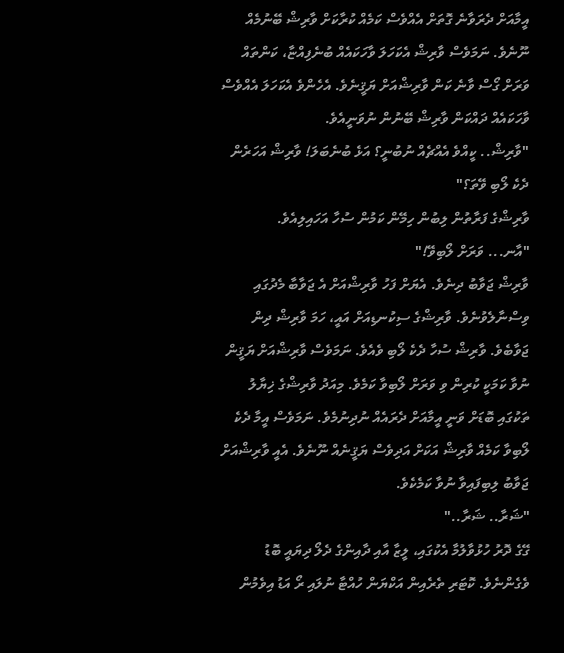އީމާއަށް ދެރަވާނެ ގޮތަށް އެއްވެސް ކަމެއް ކުރާކަށް ވާރިޝް ބޭނުމެއް ނޫނެވެ. ނަމަވެސް ވާރިޝް އެކަހަލަ ވާހަކައެއް ބުނެފިއްޏާ، ކަންތައް ވަރަށް ގޯސް ވާނެ ކަން ވާރިޝްއަށް ޔަޤީނެވެ. އެހެންވެ އެކަހަލަ އެއްވެސް ވާހަކައެއް ދައްކަން ވާރިޝް ބޭނުން ނުވަނީއެވެ.
"ވާރިޝް.. ކީއްވެ އެއްޗެއް ނުބުނީ؟ އަޅެ ބުނެބަލަ! ވާރިޝް އަހަރެން ދެކެ ލޯބި ވޭތަ؟"
ވާރިޝްގެ ފަރާތުން ލިބުން ހިމޭން ކަމުން ސުހާ އަހައިލިއެވެ.
"އާނ... ވަރަށް ލޯބިވޭ!"
ވާރިޝް ޖަވާބު ދިނެވެ. އެޔަށް ފަހު ވާރިޝްއަށް އެ ޖަވާބާ މެދުގައި ވިސްނާލެވުނެވެ. ވާރިޝްގެ ސިކުނޑިއަށް އައީ، ހަމަ ވާރިޝް ދިން ޖަވާބެވެ. ވާރިޝް ސުހާ ދެކެ ލޯބި ވެއެވެ. ނަމަވެސް ވާރިޝްއަށް ޔަޤީން ނުވާ ކަމަކީ ކުރިން ވި ވަރަށް ލޯބިވާ ކަމެވެ. މިއަދު ވާރިޝްގެ ޚިޔާލު ތަކުގައި ބޮޑަށް ވަނީ އީމާއަށް ދެރައެއް ނުދިނުމެވެ. ނަމަވެސް އީމާ ދެކެ ލޯބިވާ ކަމެއް ވާރިޝް އަކަށް އަދިވެސް ޔަޤީނެއް ނޫނެވެ. އެއީ ވާރިޝްއަށް ޖަވާބު ލިބިފައިވާ ނުވާ ކަމެކެވެ.
"ޝަރާ.. ޝަރާ.."
ގޭގެ ދޮރު ހުޅުވާލުމާ އެކުގައި، ލީޒާ އާއި ދާއިންގެ ދެލޯ ދިޔައީ ބޮޑު ވެގެންނެވެ. ކޮޓަރި ތެރެއިން އަކްޔަން ހުއްޓާ ނުލައި ރޯ އަޑު އިވެމުން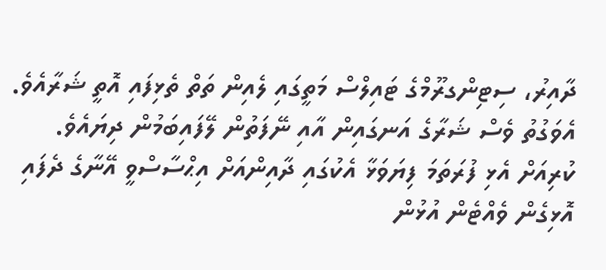ދާއިރު، ސިޓިންގރޫމްގެ ޓައިލްސް މަތީގައި ލެއިން ތަތް ތެޅިފައި އޮތީ ޝަރާއެވެ. އެވަގުތު ވެސް ޝަރާގެ އަނގައިން އާއި ނޭފަތުން ލޭފައިބަމުން ދިޔައެވެ. ކުރިއަށް އެޅި ފުރަތަމަ ފިޔަވަޅާ އެކުގައި ދާއިންއަށް އިޙްސާސްވީ އޭނާގެ ދެފައި އޮޅިގެން ވެއްޓެން އުޅުން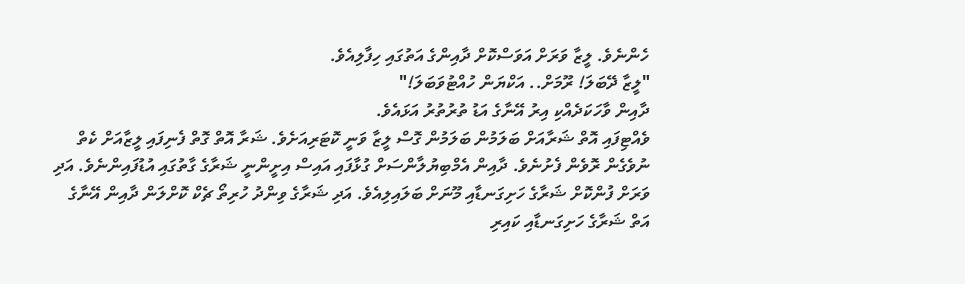ހެންނެވެ. ލީޒާ ވަރަށް އަވަސްކޮށް ދާއިންގެ އަތުގައި ހިފާލިއެވެ.
"ލީޒާ ދޭބަލަ! ރޫމަށް.. އަކްޔަން ހުއްޓުވަބަލަ!"
ދާއިން ވާހަކަދެއްކި އިރު އޭނާގެ އަޑު ތުރުތުރު އަޅައެވެ.
ވެއްޓިފައި އޮތް ޝަރާއަށް ބަލަމުން ބަލަމުން ގޮސް ލީޒާ ވަނީ ކޮޓަރިއަށެވެ. ޝަރާ އޮތް ގޮތް ފެނިފައި ލީޒާއަށް ކެތް ނުވެގެން ރޮވެން ފެށުނެވެ. ދާއިން އެމްބިޔުލާންސަށް ގުޅާފައި އައިސް އިށީންނީ ޝަރާގެ ގާތުގައި އުޑުފައިންނެވެ. އަދި ވަރަށް ފުންކޮށް ޝަރާގެ ހަށިގަނޑާއި މޫނަށް ބަލައިލިއެވެ. އަދި ޝަރާގެ ވިންދު ހުރިތޯ ޗެކް ކޮށްލަން ދާއިން އޭނާގެ އަތް ޝަރާގެ ހަށިގަނޑާއި ކައިރި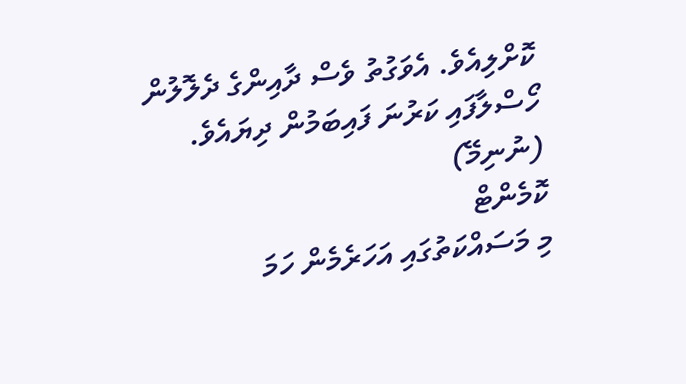ކޮށްލިއެވެ. އެވަގުތު ވެސް ދާއިންގެ ދެލޮލުން ހޯސްލާފައި ކަރުނަ ފައިބަމުން ދިޔައެވެ. (ނުނިމޭ)
ކޮމެންޓް
މި މަސައްކަތުގައި އަހަރެމެން ހަމަ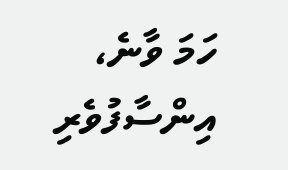ހަމަ ވާނެ، އިންސާފުވެރި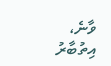ވާނެ، އިތުބާރު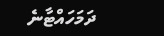ދަމަހައްޓާނެ